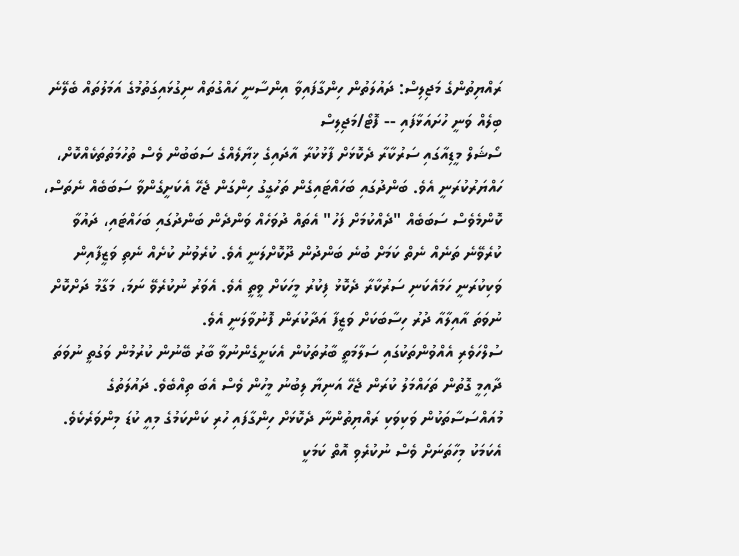ރައްޔިތުންގެ މަޖިލިސް: ދައުލަތުން ހިންގާފައިވާ އިންސާނީ ހައްގުތައް ނިގުޅައިގަތުމުގެ އަމަލުތައް ބެލޭނެ ބިލެއް ވަނީ ހުށައަޅާފައި -- ފޮޓޯ/މަޖިލިސް
ސޯޝަލް މީޑިއާގައި ސަރުކާރާ ދެކޮޅަށް ފާޅުކުރާ އާދައިގެ ޚިޔާލެއްގެ ސަބަބުން ވެސް ތުހުމަތުތަކެއްކޮށް، ހައްޔަރުކުރަނީ އެވެ. ބަންދުގައި ބަހައްޓައިގެން ތަހުގީގު ހިންގަން ޖެހޭ އެކަށީގެންވާ ސަބަބެއް ނެތަސް، ކޮންމެވެސް ސަބަބެއް "ދެއްކުމަށް ފަހު" އެތައް ދުވަހެއް ވަންދެން ބަންދުގައި ބަހައްޓައި، ދައުވާ ކުރެވޭނެ ތަނެއް ނެތް ކަމަށް ބުނެ ބަންދުން ދޫކޮށްލަނީ އެވެ. ކުރެވުނު ކުށެއް ނެތި ވަޒީފާއިން ވަކިކުރަނީ ހަމައެކަނި ސަރުކާރާ ދެކޮޅު ފިކުރު މީހަކަށް ވީތީ އެވެ. އެވަރު ނުކުރެވޭ ނަމަ، މަގާމު ދަށްކޮށް ނުވަތަ އާއިލާއާ ދުރު ހިސާބަކަށް ވަޒީފާ އަދާކުރަން ފޮނުވާލަނީ އެވެ.
ސުލްހަވެރި އެއްވުންތަކުގައި ސަލާމަތީ ބާރުތަކުން އެކަށީގެންނުވާ ބާރު ބޭނުން ކުރުމުން ވަގުތީ ނުވަތަ ދާއިމީ ގޮތުން ތަހައްމަލު ކުރަން ޖެހޭ އަނިޔާ ލިބުނު މީހުން ވެސް އެބަ ތިއްބެވެ. ދައުލަތުގެ މުއައްސަސާތަކުން ވަކިވަކި ރައްޔިތުންނާ ދެކޮޅަށް ހިންގާފައި ހުރި ކަންކަމުގެ މިއީ ކުޑަ މިންވަރެކެވެ. އެކަމަކު މިހާތަނަށް ވެސް ނުކުރެވި އޮތް ކަމަކީ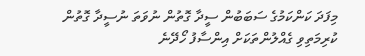މިފަދަ ކަންކަމުގެ ސަބަބުން ސީދާ ގޮތުން ނުވަތަ ނުސީދާ ގޮތުން ކުރިމަތިވި ގެއްލުންތަކަށް އިންސާފު ހޯދޭނެ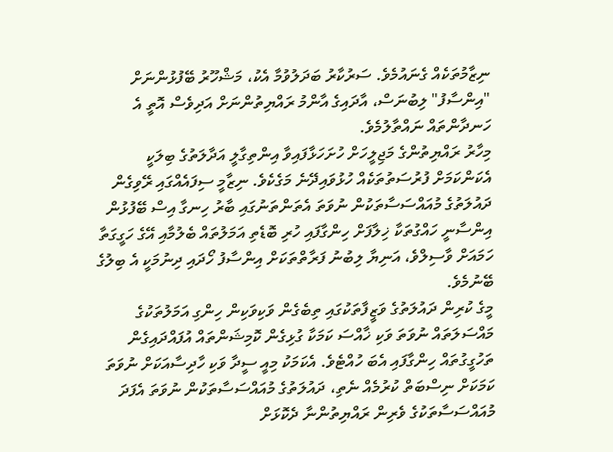ނިޒާމުތަކެއް ގެނައުމެވެ. ސަރުކާރު ބަދަލުވުމާ އެކު، މަޝްހޫރު ބޭފުޅުންނަށް "އިންސާފު" ލިބުނަސް، އާދައިގެ އާންމު ރައްޔިތުންނަށް އަދިވެސް އޮތީ އެ ހަނދާންތައް ނައްތާލުމެވެ.
މިހާރު ރައްޔިތުންގެ މަޖިލީހަށް ހުށަހަޅާފައިވާ އިންތިގާލީ އަދާލަތުގެ ބިލަކީ އެކަންކަމަށް ފުރުސަތުތަކެއް ހުޅުވައިދޭނެ މަގެކެވެ. ނިޒާމީ ސިފައެއްގައި ރޭވިގެން ދައުލަތުގެ މުއައްސަސާތަކުން ނުވަތަ އެތަންތަނުގައި ބާރު ހިނގާ އިސް ބޭފުޅުން އިންސާނީ ހައްގުތަކާ ޚިލާފަށް ހިންގާފައި ހުރި ބޮޑެތި އަމަލުތައް ބެލުމާއި އޭގެ ހަގީގަތާ ހަމައަށް ވާސިލްވެ، އަނިޔާ ލިބުނު ފަރާތްތަކަށް އިންސާފު ހޯދައި ދިނުމަކީ އެ ބިލުގެ ބޭނުމެވެ.
މީގެ ކުރިން ދައުލަތުގެ ވަޒީފާތަކުގައި ތިބެގެން ވަކިވަކިން ހިންގި އަމަލުތަކުގެ މައްސަލަތައް ނުވަތަ ވަކި ޚާއްސަ ކަމަކާ ގުޅިގެން ކޮމިޝަންތައް އުފައްދައިގެން ތަހުގީގުތައް ހިންގާފައި އެބަ ހުއްޓެވެ. އެކަމަކު މިއީ ސީދާ ވަކި ހާދިސާއަކަށް ނުވަތަ ކަމަކަށް ނިސްބަތް ކުރުމެއް ނެތި، ދައުލަތުގެ މުއައްސަސާތަކުން ނުވަތަ އެފަދަ މުއައްސަސާތަކުގެ ވެރިން ރައްޔިތުންނާ ދެކޮޅަށް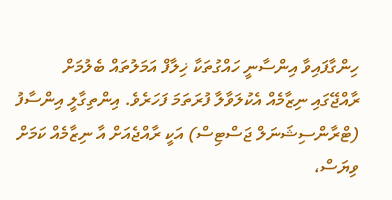ހިންގާފައިވާ އިންސާނީ ހައްގުތަކާ ޚިލާފް އަމަލުތައް ބެލުމަށް ރާއްޖޭގައި ނިޒާމެއް އެކުލަވާލާ ފުރަތަމަ ފަހަރެވެ. އިންތިގާލީ އިންސާފު (ޓްރާންސިޝަނަލް ޖަސްޓިސް) އަކީ ރާއްޖެއަށް އާ ނިޒާމެއް ކަމަށް ވިޔަސް،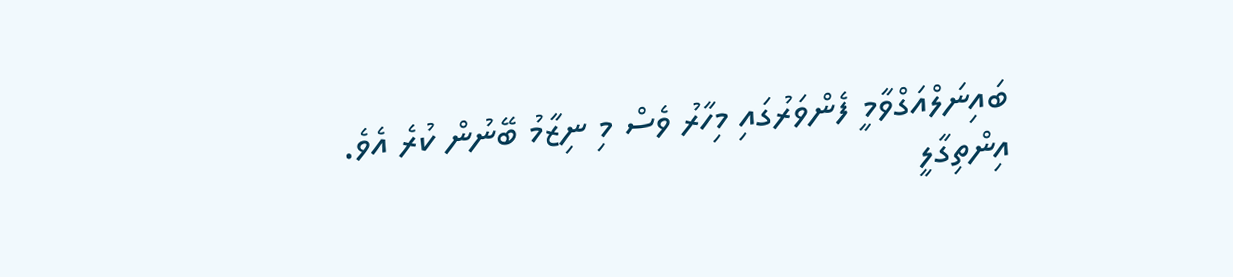ބައިނަލްއަގްވާމީ ފެންވަރުގައި މިހާރު ވެސް މި ނިޒާމު ބޭނުން ކުރެ އެވެ.
އިންތިގާލީ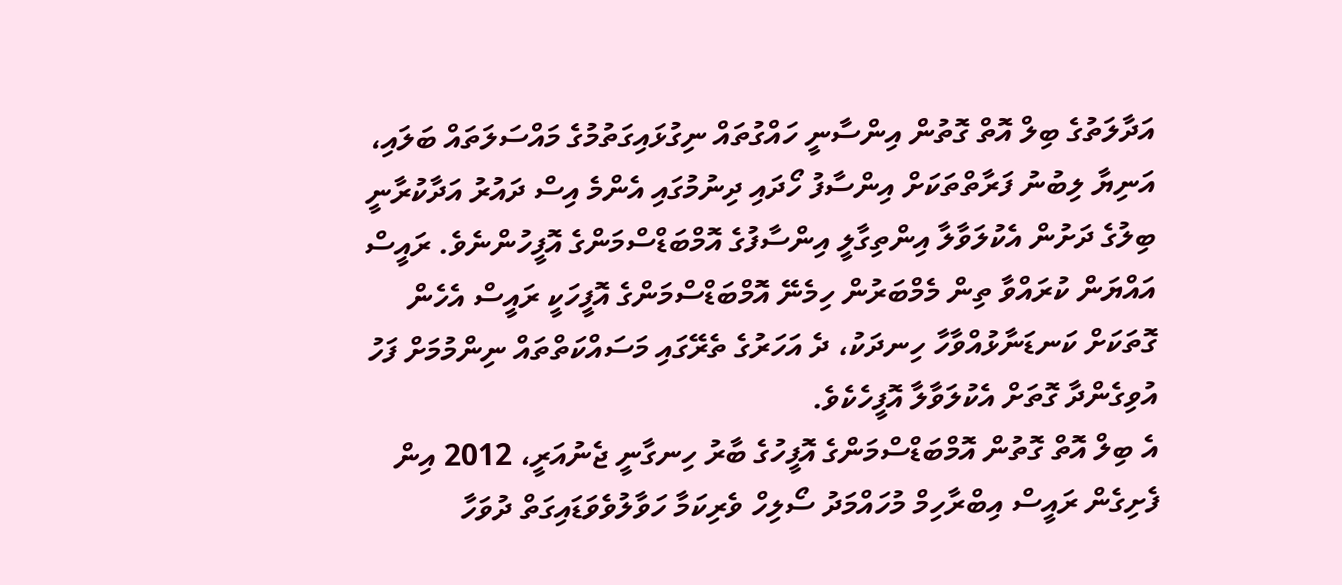އަދާލަތުގެ ބިލް އޮތް ގޮތުން އިންސާނީ ހައްގުތައް ނިގުޅައިގަތުމުގެ މައްސަލަތައް ބަލައި، އަނިޔާ ލިބުނު ފަރާތްތަކަށް އިންސާފު ހޯދައި ދިނުމުގައި އެންމެ އިސް ދައުރު އަދާކުރާނީ ބިލުގެ ދަށުން އެކުލަވާލާ އިންތިގާލީ އިންސާފުގެ އޮމްބަޑްސްމަންގެ އޮފީހުންނެވެ. ރައީސް އައްޔަން ކުރައްވާ ތިން މެމްބަރުން ހިމެނޭ އޮމްބަޑްސްމަންގެ އޮފީހަކީ ރައީސް އެހެން ގޮތަކަށް ކަނޑަނާޅުއްވާހާ ހިނދަކު، ދެ އަހަރުގެ ތެރޭގައި މަސައްކަތްތައް ނިންމުމަށް ފަހު އުވިގެންދާ ގޮތަށް އެކުލަވާލާ އޮފީހެކެވެ.
އެ ބިލް އޮތް ގޮތުން އޮމްބަޑްސްމަންގެ އޮފީހުގެ ބާރު ހިނގާނީ ޖެނުއަރީ، 2012 އިން ފެށިގެން ރައީސް އިބްރާހިމް މުހައްމަދު ސޯލިހް ވެރިކަމާ ހަވާލުވެވަޑައިގަތް ދުވަހާ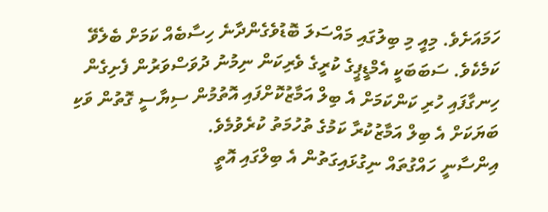ހަމައަށެވެ. މިއީ މި ބިލުގައި މައްސަލަ ބޮޑުވެގެންދާނެ ހިސާބެއް ކަމަށް ބެލެވޭ ކަމެކެވެ. ސަބަބަކީ އެމްޑީޕީގެ ކުރީގެ ވެރިކަން ނިމުނު ދުވަސްވަރުން ފެށިގެން ހިނގާފައި ހުރި ކަންކަމަށް އެ ބިލް އަމާޒުކޮށްފައި އޮތުމުން ސިޔާސީ ގޮތުން ވަކި ބަޔަކަށް އެ ބިލް އަމާޒުކުރާ ކަމުގެ ތުހުމަތު ކުރެވުމެވެ.
އިންސާނީ ހައްގުތައް ނިގުޅައިގަތުން އެ ބިލްގައި އޮތީ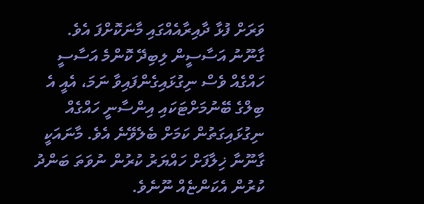ވަރަށް ފުޅާ ދާއިރާއެއްގައި މާނަކޮށްފަ އެވެ. ގާނޫނު އަސާސީން ލިބިދޭ ކޮންމެ އަސާސީ ހައްގެއް ވެސް ނިގުޅައިގެންފައިވާ ނަމަ، އެއީ އެ ބިލްގެ ބޭނުމަށްޓަކައި އިންސާނީ ހައްގެއް ނިގުޅައިގަތުން ކަމަށް ބެލެވޭނެ އެވެ. މާނައަކީ ގާނޫނާ ޚިލާފަށް ހައްޔަރު ކުރުން ނުވަތަ ބަންދު ކުރުން އެކަންޏެއް ނޫނެވެ.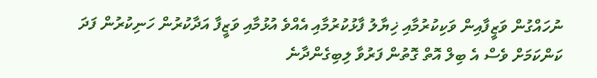ނުހައްގުން ވަޒީފާއިން ވަކިކުރުމާއި ޚިޔާލު ފާޅުކުރުމާއި އެއްވެ އުޅުމާއި ވަޒީފާ އަދާކުރުން ހަނިކުރުން ފަދަ ކަންކަމަށް ވެސް އެ ބިލް އޮތް ގޮތުން ފަރުވާ ލިބިގެންދާނެ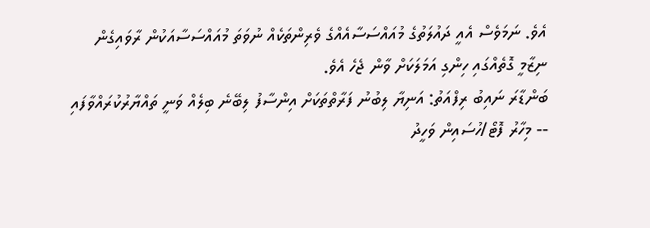އެވެ. ނަމަވެސް އެއީ ދައުލަތުގެ މުއައްސަސާއެއްގެ ވެރިންތަކެއް ނުވަތަ މުއައްސަސާއަކުން ރާވައިގެން ނިޒާމީ ގޮތެއްގައި ހިންގި އަމަލަކަށް ވާން ޖެހެ އެވެ.
ބަންޑާރަ ނައިބު ރިފްއަތު: އަނިޔާ ލިބުނު ފަރާތްތަކަށް އިންސާފު ލިބޭނެ ބިލެއް ވަނީ ތައްޔާރުކުރައްވާފައި -- މިހާރު ފޮޓޯ/ހުސައިން ވަހީދު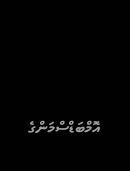އޮމްބަޑްސްމަންގެ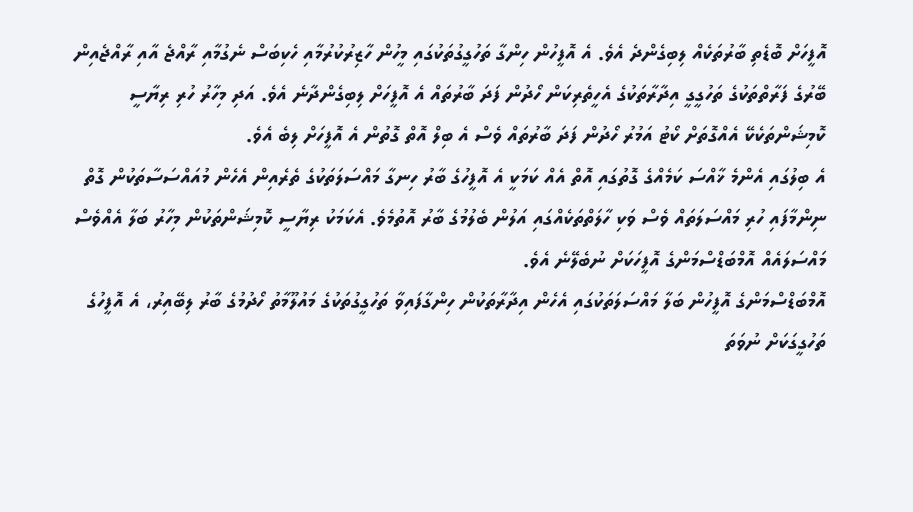އޮފީހަށް ބޮޑެތި ބާރުތަކެއް ލިބިގެންދެ އެވެ. އެ އޮފީހުން ހިންގާ ތަހުގީގުތަކުގައި މީހުން ހާޒިރުކުރުމާއި ހެކިބަސް ނެގުމާއި ރާއްޖެ އާއި ރާއްޖެއިން ބޭރުގެ ފަރާތްތަކުގެ ތަހުގީގީ އިދާރާތަކުގެ އެހީތެރިކަން ހޯދުން ފަދަ ބާރުތައް އެ އޮފީހަށް ލިބިގެންދާނެ އެވެ. އަދި މިހާރު ހުރި ރިޔާސީ ކޮމިޝަންތަކެކޭ އެއްގޮތަށް ކޯޓު އަމުރު ހޯދުން ފަދަ ބާރުތައް ވެސް އެ ބިލް އޮތް ގޮތުން އެ އޮފީހަށް ލިބެ އެވެ.
އެ ބިލުގައި އެންމެ ޚާއްސަ ކަމެއްގެ ގޮތުގައި އޮތް އެއް ކަމަކީ އެ އޮފީހުގެ ބާރު ހިނގާ މައްސަލަތަކުގެ ތެރެއިން އެހެން މުއައްސަސާތަކުން ގޮތް ނިންމާފައި ހުރި މައްސަލަތައް ވެސް ވަކި ހާލަތްތަކެއްގައި އަލުން ބެލުމުގެ ބާރު އޮތުމެވެ. އެކަމަކު ރިޔާސީ ކޮމިޝަންތަކުން މިހާރު ބަލާ އެއްވެސް މައްސަލައެއް އޮމްބަޑްސްމަންގެ އޮފީހަކަށް ނުބެލޭނެ އެވެ.
އޮމްބަޑްސްމަންގެ އޮފީހުން ބަލާ މައްސަލަތަކުގައި އެހެން އިދާރާތަކުން ހިންގާފައިވާ ތަހުގީގުތަކުގެ މައުލޫމާތު ހޯދުމުގެ ބާރު ލިބޭއިރު، އެ އޮފީހުގެ ތަހުގީގަކަށް ނުވަތަ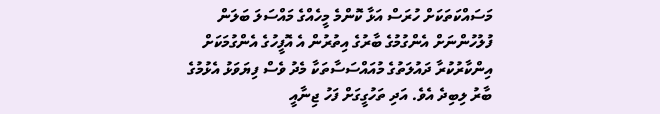މަސައްކަތަކަށް ހުރަސް އަޅާ ކޮންމެ މީހެއްގެ މައްސަލަ ބަލަން ފުލުހުންނަށް އެންގުމުގެ ބާރުގެ އިތުރުން އެ އޮފީހުގެ އެންގުމަކަށް އިންކާރުކުރާ ދައުލަތުގެ މުއައްސަސާތަކާ މެދު ވެސް ފިޔަވަޅު އެޅުމުގެ ބާރު ލިބިދެ އެވެ. އަދި ތަހުގީގަށް ފަހު ޖިނާއީ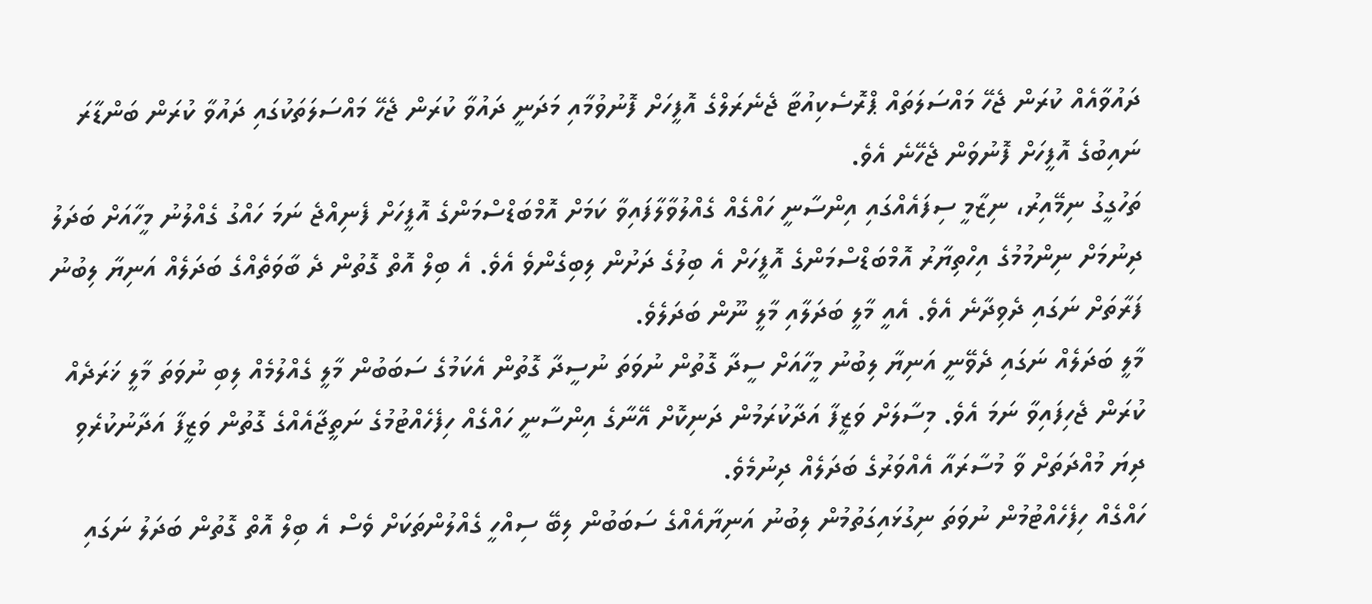ދައުވާއެއް ކުރަން ޖެހޭ މައްސަލަތައް ޕްރޮސެކިއުޓާ ޖެނެރަލްގެ އޮފީހަށް ފޮނުވުމާއި މަދަނީ ދައުވާ ކުރަން ޖެހޭ މައްސަލަތަކުގައި ދައުވާ ކުރަން ބަންޑާރަ ނައިބުގެ އޮފީހަށް ފޮނުވަން ޖެހޭނެ އެވެ.
ތަހުގީގު ނިމޭއިރު، ނިޒާމީ ސިފައެއްގައި އިންސާނީ ހައްގެއް ގެއްލުވާލާފައިވާ ކަމަށް އޮމްބަޑްސްމަންގެ އޮފީހަށް ފެނިއްޖެ ނަމަ ހައްގު ގެއްލުނު މީހާއަށް ބަދަލު ދިނުމަށް ނިންމުމުގެ އިހްތިޔާރު އޮމްބަޑްސްމަންގެ އޮފީހަށް އެ ބިލުގެ ދަށުން ލިބިގެންވެ އެވެ. އެ ބިލް އޮތް ގޮތުން ދެ ބާވަތެއްގެ ބަދަލެއް އަނިޔާ ލިބުނު ފަރާތަށް ނަގައި ދެވިދާނެ އެވެ. އެއީ މާލީ ބަދަލާއި މާލީ ނޫން ބަދަލެވެ.
މާލީ ބަދަލެއް ނަގައި ދެވޭނީ އަނިޔާ ލިބުނު މީހާއަށް ސީދާ ގޮތުން ނުވަތަ ނުސީދާ ގޮތުން އެކަމުގެ ސަބަބުން މާލީ ގެއްލުމެއް ލިބި ނުވަތަ މާލީ ޚަރަދެއް ކުރަން ޖެހިފައިވާ ނަމަ އެވެ. މިސާލަށް ވަޒީފާ އަދާކުރަމުން ދަނިކޮށް އޭނާގެ އިންސާނީ ހައްގެއް ހިފެހެއްޓުމުގެ ނަތީޖާއެއްގެ ގޮތުން ވަޒީފާ އަދާނުކުރެވި ދިޔަ މުއްދަތަށް ވާ މުސާރައާ އެއްވަރުގެ ބަދަލެއް ދިނުމެވެ.
ހައްގެއް ހިފެހެއްޓުމުން ނުވަތަ ނިގުޅައިގަތުމުން ލިބުނު އަނިޔާއެއްގެ ސަބަބުން ލިބޭ ސިއްހީ ގެއްލުންތަކަށް ވެސް އެ ބިލް އޮތް ގޮތުން ބަދަލު ނަގައި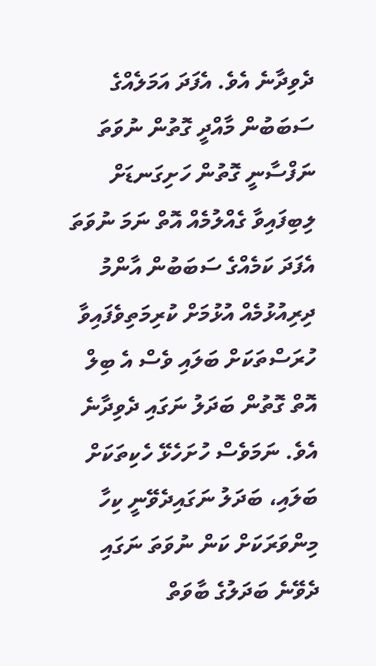ދެވިދާނެ އެވެ. އެފަދަ އަމަލެއްގެ ސަބަބުން މާއްދީ ގޮތުން ނުވަތަ ނަފްސާނީ ގޮތުން ހަށިގަނޑަށް ލިބިފައިވާ ގެއްލުމެއް އޮތް ނަމަ ނުވަތަ އެފަދަ ކަމެއްގެ ސަބަބުން އާންމު ދިރިއުޅުމެއް އުޅުމަށް ކުރިމަތިވެފައިވާ ހުރަސްތަކަށް ބަލައި ވެސް އެ ބިލް އޮތް ގޮތުން ބަދަލު ނަގައި ދެވިދާނެ އެވެ. ނަމަވެސް ހުށަހެޅޭ ހެކިތަކަށް ބަލައި، ބަދަލު ނަގައިދެވޭނީ ކިހާ މިންވަރަކަށް ކަން ނުވަތަ ނަގައި ދެވޭނެ ބަދަލުގެ ބާވަތް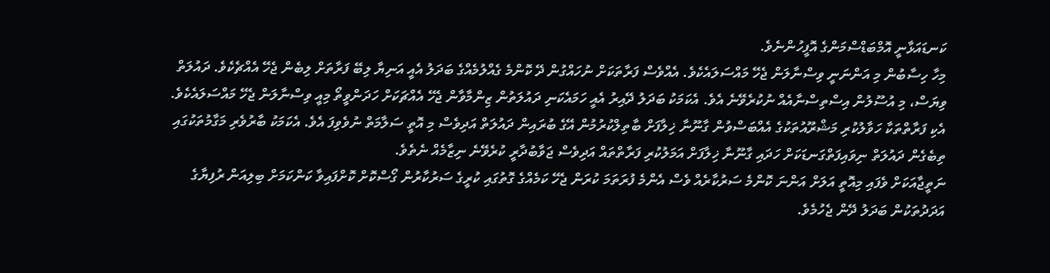ކަނޑައަޅާނީ އޮމްބަޑްސްމަންގެ އޮފީހުންނެވެ.
މިހާ ހިސާބުން މި އަންނަނީ ވިސްނާލަން ޖެހޭ މައްސަލައެކެވެ. އެއްވެސް ފަރާތަކަށް ނުހައްގުން ދޭ ކޮންމެ ގެއްލުމެއްގެ ބަދަލު އެއީ އަނިޔާ ލިބޭ ފަރާތަށް ލިބެން ޖެހޭ އެއްޗެކެވެ. ދައުލަތް ވިޔަސް، މި އުސޫލުން އިސްތިސްނާއެއް ނުކުރެވޭނެ އެވެ. އެކަމަކު ބަދަލު ދޭއިރު އެއީ ހަމައެކަނި ދައުލަތުން ޒިންމާވާން ޖެހޭ އެއްޗަކަށް ހަދަންވީތޯ މިއީ ވިސްނާލަން ޖެހޭ މައްސަލައެކެވެ.
އެކި ފަރާތްތަކާ ހަވާލުކުރި މަޝްރޫއުތަކުގެ އެއްބަސްވުން ގާނޫނާ ޚިލާފަށް ބާތިލްކުރުމުން އޭގެ ބުރައިން ދައުލަތް އަދިވެސް މި އޮތީ ސަލާމަތް ނުވެވިފަ އެވެ. އެކަމަކު ބާރުވެރި މަގާމުތަކުގައި ތިބެގެން ދައުލަތް ނިވައިފަތްގަނޑަކަށް ހަދައި ގާނޫނާ ޚިލާފަށް އަމަލުކުރި ފަރާތްތައް އަދިވެސް ޖަވާބުދާރީ ކުރެވޭނެ ނިޒާމެއް ނެތެވެ.
ނަތީޖާއަކަށް ވެފައި މިއޮތީ އަލަށް އަންނަ ކޮންމެ ސަރުކާރެއް ވެސް އެންމެ ފުރަތަމަ ކުރަން ޖެހޭ ކަމެއްގެ ގޮތުގައި ކުރީގެ ސަރުކާރުން ގޯސްކޮށް ކޮށްފައިވާ ކަންކަމަށް ބިލިއަން ރުފިޔާގެ އަދަދުތަކުން ބަދަލު ދޭން ޖެހުމެވެ.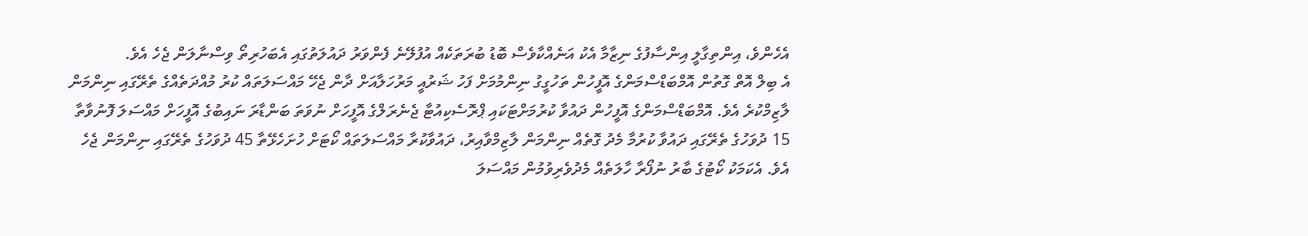އެހެންވެ، އިންތިގާލީ އިންސާފުގެ ނިޒާމާ އެކު އަނެއްކާވެސް ބޮޑު ބުރަތަކެއް އުފުލޭނެ ފެންވަރު ދައުލަތުގައި އެބަހުރިތޯ ވިސްނާލަން ޖެހެ އެވެ.
އެ ބިލް އޮތް ގޮތުން އޮމްބަޑްސްމަންގެ އޮފީހުން ތަހުގީގު ނިންމުމަށް ފަހު ޝަރުއީ މަރުހަލާއަށް ދާން ޖެހޭ މައްސަލަތައް ކުރު މުއްދަތެއްގެ ތެރޭގައި ނިންމަން ލާޒިމްކުރެ އެވެ. އޮމްބަޑްސްމަންގެ އޮފީހުން ދައުވާ ކުރުމަށްޓަކައި ޕްރޮސެކިއުޓާ ޖެނެރަލްގެ އޮފީހަށް ނުވަތަ ބަންޑާރަ ނައިބުގެ އޮފީހަށް މައްސަލަ ފޮނުވާތާ 15 ދުވަހުގެ ތެރޭގައި ދައުވާ ކުރުމާ މެދު ގޮތެއް ނިންމަން ލާޒިމްވާއިރު، ދައުވާކުރާ މައްސަލަތައް ކޯޓަށް ހުށަހެޅޭތާ 45 ދުވަހުގެ ތެރޭގައި ނިންމަން ޖެހެ އެވެ. އެކަމަކު ކޯޓުގެ ބާރު ނުފޯރާ ހާލަތެއް މެދުވެރިވުމުން މައްސަލަ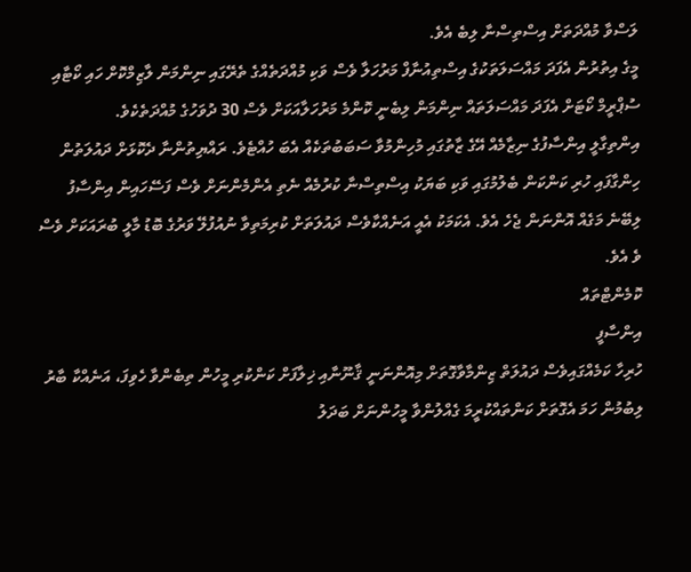ލަސްވާ މުއްދަތަށް އިސްތިސްނާ ލިބެ އެވެ.
މީގެ އިތުރުން އެފަދަ މައްސަލަތަކުގެ އިސްތިއުނާފް މަރުހަލާ ވެސް ވަކި މުއްދަތެއްގެ ތެރޭގައި ނިންމަން ލާޒިމްކޮށް ހައި ކޯޓާއި ސުޕްރީމް ކޯޓަށް އެފަދަ މައްސަލަތައް ނިންމަން ލިބެނީ ކޮންމެ މަރުހަލާއަކަށް ވެސް 30 ދުވަހުގެ މުއްދަތެކެވެ.
އިންތިގާލީ އިންސާފުގެ ނިޒާމެއް އޭގެ ޒާތުގައި މުހިންމުވާ ސަބަބުތަކެއް އެބަ ހުއްޓެވެ. ރައްޔިތުންނާ ދެކޮޅަށް ދައުލަތުން ހިންގާފައި ހުރި ކަންކަން ބެލުމުގައި ވަކި ބަޔަކު އިސްތިސްނާ ކުރުމެއް ނެތި އެންމެންނަށް ވެސް ފަސޭހައިން އިންސާފު ލިބޭނެ މަގެއް އޮންނަން ޖެހެ އެވެ. އެކަމަކު އެއީ އަނެއްކާވެސް ދައުލަތަށް ކުރިމަތިވާ ނުއުފުލޭ ވަރުގެ ބޮޑު މާލީ ބުރައަކަށް ވެސް ވެ އެވެ.
ކޮމެންޓްތައް
އިންސާފީ
ހުރިހާ ކަމެއްގައިވެސް ދައުލަތް ޒިންމާވާގޮތަށް މިއޮންނަނީ ޤާނޫނާއި ޚިލާފަށް ކަންކުރި މީހުން ތިބެންވާ ހެވިފަ، އަނެއްކާ ބާރު ލިބުމުން ހަމަ އެގޮތަށް ކަންތައްކުރީމަ ގެއްލުންވާ މީހުންނަށް ބަދަލު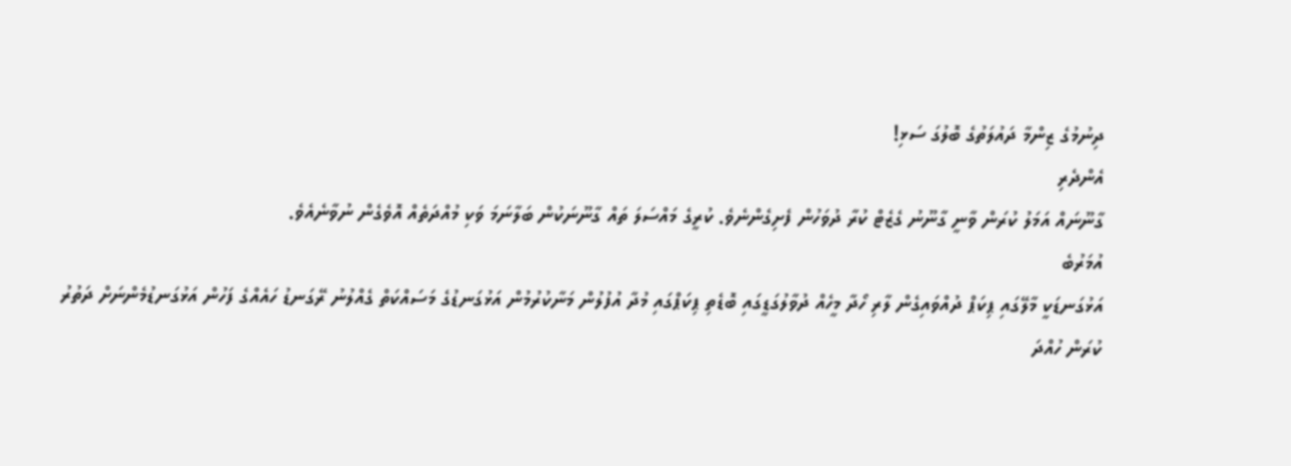ދިނުމުގެ ޒިންމާ ދައުލަތުގެ ބޮލުގަ ސަޅި!
އެންދެރި
ގާނޫނައް އަމަލު ކުރަން ވާނީ ގާނޫނު ގެޒެޓް ކުރާ ދުވަހުން ފެށިގެންނެވެ. ކުރީގެ މައްސަލަ ތައް ގާނޫނަކުން ބަލާނަމަ ވަކި މުއްދަތެއް އޮވެގެން ނުވާނެއެވެ.
އުމަރުބެ
އަޅުގަނޑަކީ މާލޭގައި ޕިކަޕް ދުއްވައިގެން ލާރި ހޯދާ މީހެއް ދުވާލުގަޑީގައި ބޮޑެތި ޕިކަޕްގައި މުދާ އުފުލުން މަނާކުރުމުން އަޅުގަނޑުގެ މަސައްކަތް ގެއްލުނު ރޭގަނޑު ހައެއްގެ ފަހުން އަޅުގަނޑުމެންނަށް ދަތުރު ކުރަން ހުއްދަ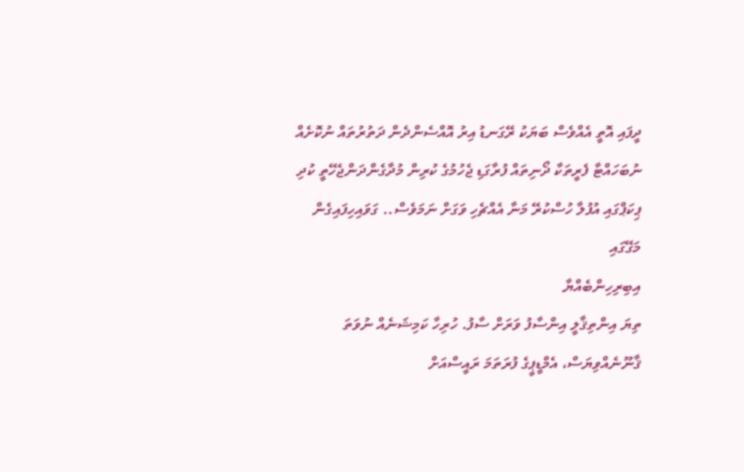ދީފައި އޮތީ އެއްވެސް ބަޔަކު ރޭގަނޑު އިރު އޮއްސެންދެން ދަތުރުތައް ނުކޮށެއް ނުބަހައްޓާ ފެރީތަކާ ދޯނިތައް ފުރާގަޑި ޖެހުމުގެ ކުރިން މުދާގެންދަންޖެހޭތީ ކުދި ޕިކަޕްގައި އުފުލާ ހުސްކުރޭ މަނާ އެއްޗެހި ވަގަށް ނަމަވެސް.. ގަވައިހިފައިގެން މަގޭގައި
އިބިރިހިންބެއްޔާ
ތިޔަ އިންތިޤާލީ އިންސާފު ވަރަށް ސާފު. ހުރިހާ ކަމިޝަނެއް ނުވަތަ ޤާނޫނެއްވިޔަސް، އެމްޑީޕީގެ ފުރަތަމަ ރައީސްއަށް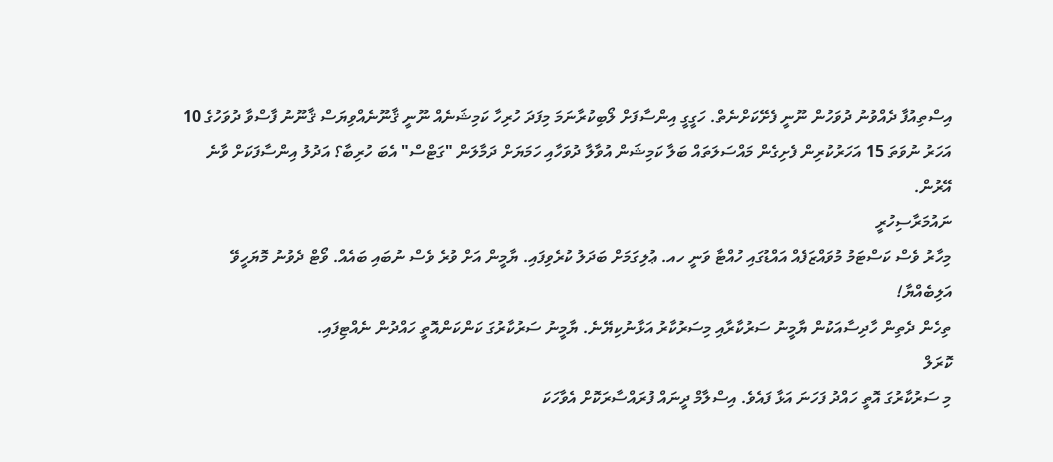އިސްތިއުފާ ދެއްވުނު ދުވަހުން ނޫނީ ފެށޭކަށްނެތް. ހަގީގީ އިންސާފަށް ލޯބިކުރާނަމަ މިފަދަ ހުރިހާ ކަމިޝަނެއް ނޫނީ ޤާނޫނެއްވިޔަސް ޤާނޫނު ފާސްވާ ދުވަހުގެ 10 އަހަރު ނުވަތަ 15 އަހަރުކުރިން ފެށިގެން މައްސަލަތައް ބަލާ ކަމިޝަން އުވާލާ ދުވަހާއި ހަމަޔަށް ދަމާލަން "ގަޓްސް" އެބަ ހުރިބާ؟ އަދުލު އިންސާފަކަށް ވާނެ އޭރުން.
ނައުމަރާސިހުރީ
މިހާރު ވެސް ކަސްޓަމު މުވައްޒަފެއް އައްޑުގައި ހުއްޓާ ވަނީ ހއ. ޢުލިގަމަށް ބަދަލު ކުރެވިފައި. ޔާމީން އަށް ވުރެ ވެސް ނުބައި ބައެއް. ވޯޓް ދެވުނު މޮޔަހީވޭ
އަލިބެއްޔާ!
ތިހެން ދެތިން ހާދިސާއަކުން ޔާމީނު ސަރުކާރާއި މިސަރުކާރު އަޅާނުކިޔޭނެ. ޔާމީނު ސަރުކާރުގަ ކަންކަންއޮތީ ހައްދުން ނެއްޓިފައި.
ކޮރަލް
މި ސަރުކާރުގަ އޮތީ ހައްދު ފަހަނަ އަޅާ ފައެވެ. އިސްލާމް ދީނައް ފުރައްސާރަކޮށް އެވާހަކަ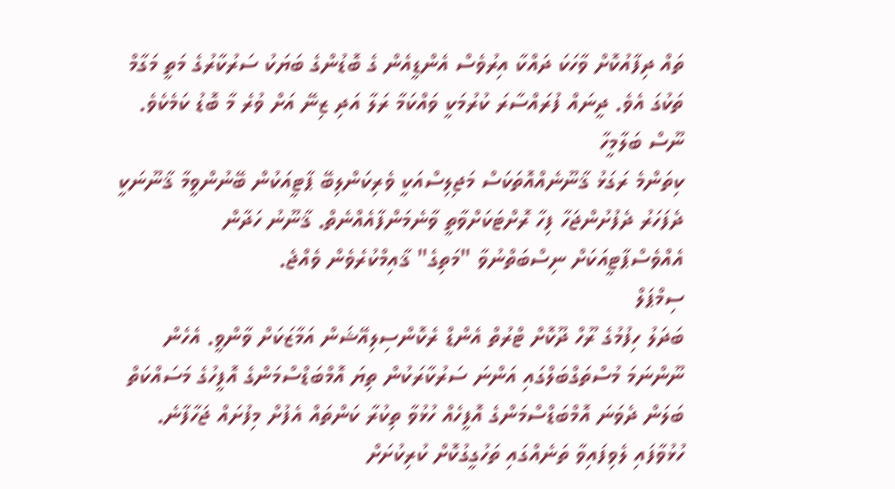ތައް ދިފާއުކޮށް ވާހަކަ ދައްކާ އިރުވެސް އެންޑީއެން ގެ ބޮޑުންގެ ބަޔަކު ސަރުކާރުގެ މަތީ މަގާމް ތަކުގަ އެވެ. ދީނައް ފުރައްސާރަ ކުރުމަކީ ވައްކަމާ ރަލާ އަދި ޒިނޭ އަށް ވުރެ މާ ބޮޑު ކަމެކެވެ.
ނޫސް ބަލާމީހާ
ކިތަންމެ ރަގަޅު ޤާނޫނެއްއޮތަކަސް މަޖިލިސްއަކީ ވެރިކަންލިބޭ ޕާޓީއަކުން ބޭނުންވީމާ ޤާނޫނަކީ ދެފަހަރު ދެފުށުންޖަހާ ފިހާ ރޮށްޓަކަށްވާތީ ވާނެމަންފާއެއްނެތް. ޤާނޫނު ހަދާން އެއްވެސްޕާޓީއަކަށް ނިސްބަތްނުވާ "މަތިގެ" ޤާއިމްކުރެވެން ވެއްޖެ.
ސިމްޕަލް
ބަދަލު ހިފުމުގެ ރޫހް ދޫކޮށް ޓްރުތް އެންޑް ރެކޮންސިލިއޭޝަން އަމާޒަކަށް ވާންވީ. އެހެން ނޫންނަމަ މުސްތަގްބަލްގައި އަންނަ ސަރުކާރަކުން ތިޔަ އޮމްބަޑްސްމަންގެ އޮފީހުގެ މަސައްކަތް ބަލަން ދެވަނަ އޮމްބަޑްސްމަންގެ އޮފީހެއް ހުޅުވާ ތިކުރާ ކަންތައް އެފުށް މިފުށައް ޖަހާފާނެ. ހުޅުވާފައި ލެވިފައިވާ ތަނެއްގައި ތަހުގީގުކޮށް ކުރިކުށަށް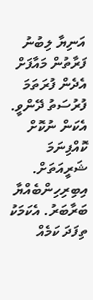އަނިޔާ ލިބުނު ފަރާތުން މައާފަށް އެދެން ފުރަތަމަ ފުރުސަތު ދޭންވީ. އެކަން ނުކޮށް ކޮއްފިނަމަ ޝަރީއަތަށް.
އިބިރިހިންބެއްޔާ
ބަރާބަރު. އެކަމަކު ތިފަދަ ކަމެއް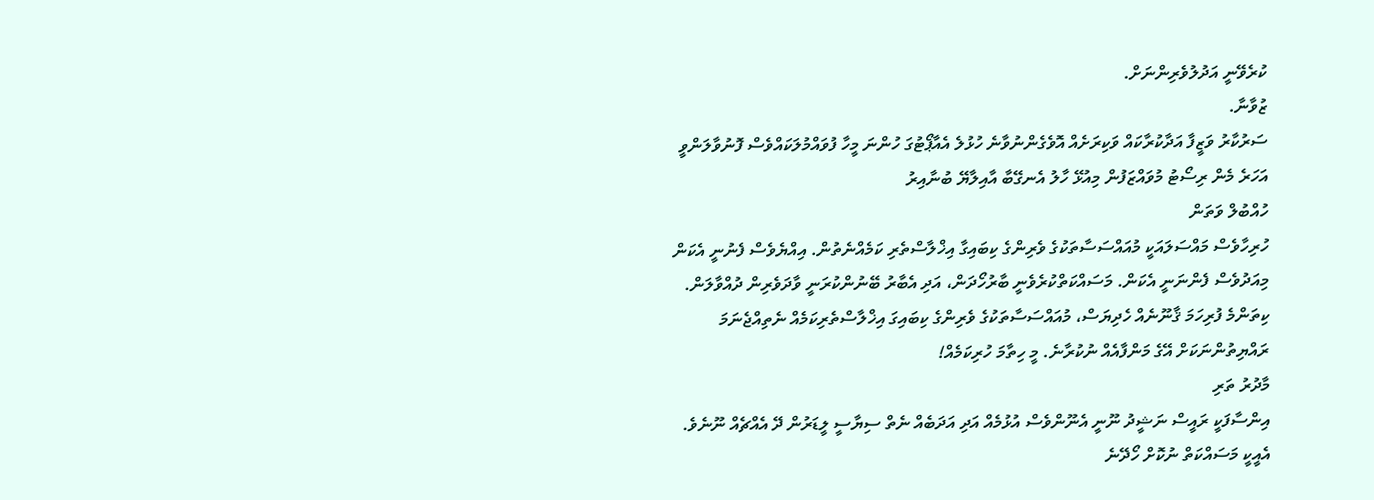ކުރެވޭނީ އަދުލުވެރިންނަށް.
ޒުވާނާ.
ސަރުކާރު ވަޒީފާ އަދާކުރާކައް ވަކިރަށެއް އޮވެގެންނުވާނެ ހުޅުލެ އެއާޕޯޓުގަ ހުންނަ މީހާ ފުވައްމުލަކައްވެސް ފޮނުވާލަންވީ އަހަރެ މެން ރިސޯޓު މުވައްޒަފުން މިއުޅޭ ހާލު އެނގޭބާ އާއިލާޔޭ ބުނާއިރު
ހުއްބުލް ވަތަން
ހުރިހާވެސް މައްސަލައަކީ މުއައްސަސާތަކުގެ ވެރިންގެ ކިބައިގާ އިޚްލާސްތެރި ކަމެއްނެތުން. އިއްޔެވެސް ފެނުނީ އެކަން މިއަދުވެސް ފެންނަނީ އެކަން. މަސައްކަތްކުރެވެނީ ބާރުހޯދަން، އަދި އެބާރު ބޭނުންކުރަނީ ވާދަވެރިން ދުއްވާލަން. ކިތަންމެ ފުރިހަމަ ޤާނޫނެއް ހެދިޔަސް، މުއައްސަސާތަކުގެ ވެރިންގެ ކިބައިގަ އިޚްލާސްތެރިކަމެއް ނެތިއްޖެނަމަ ރައްޔިތުންނަކަށް އޭގެ މަންފާއެއް ނުކުރާނެ. މީ ހިތާމަ ހުރިކަމެއް!
މާދުރު ތަރި
އިންސާފަކީ ރައީސް ނަޝީދު ނޫނީ އެނޫންވެސް އުޅުމެއް އަދި އަދަބެއް ނެތް ސިޔާސީ ލީޑަރުން ދޭ އެއްޗެއް ނޫނެވެ. އެއީކީ މަސައްކަތް ނުކޮށް ހޯދޭނެ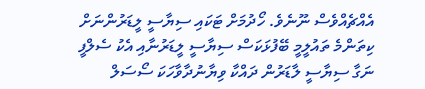އެއްޗެއްވެސް ނޫނެވެ. ހޯދުމަށް ޓަކައި ސިޔާސީ ލީޑަރުންނަށް ކިތަންމެ ތައުލީމީ ބޭފުޅަކަސް ސިޔާސީ ލީޑަރުނާއި އެކު ސެލްފީ ނަގާ ސިޔާސީ ލާޑަރުން ދައްކާ ވިޔާނުދާވާހަކަ ސޯސަލް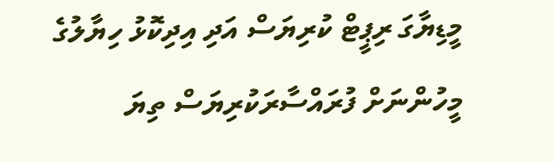މީޑިޔާގަ ރިޕީޓް ކުރިޔަސް އަދި އިދިކޮޅު ހިޔާލުގެ މީހުންނަށް ފުރައްސާރަކުރިޔަސް ތިޔަ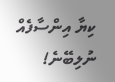ކިޔާ އިންސާފެއް ނުލިބޭނެ!